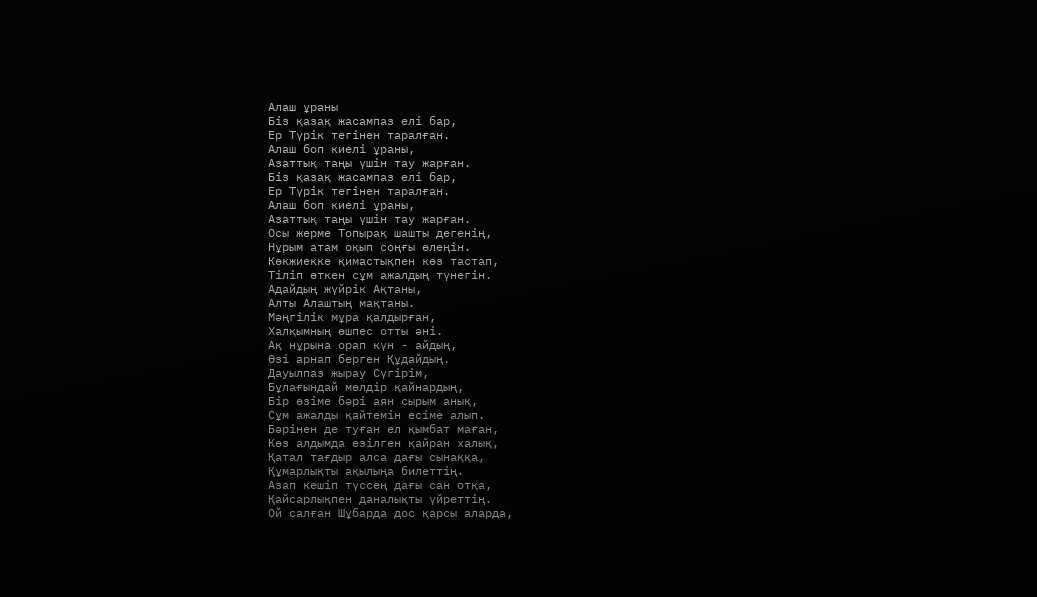Алаш ұраны
Біз қазақ жасампаз елі бар,
Ер Түрік тегінен таралған.
Алаш боп киелі ұраны,
Азаттық таңы үшін тау жарған.
Біз қазақ жасампаз елі бар,
Ер Түрік тегінен таралған.
Алаш боп киелі ұраны,
Азаттық таңы үшін тау жарған.
Осы жерме Топырақ шашты дегенің,
Нұрым атам оқып соңғы өлеңін.
Көкжиекке қимастықпен көз тастап,
Тіліп өткен сұм ажалдың түнегін.
Адайдың жүйрік Ақтаны,
Алты Алаштың мақтаны.
Мәңгілік мұра қалдырған,
Халқымның өшпес отты әні.
Ақ нұрына орап күн - айдың,
Өзі арнап берген Құдайдың.
Дауылпаз жырау Сүгірім,
Бұлағындай мөлдір қайнардың,
Бір өзіме бәрі аян сырым анық,
Сұм ажалды қайтемін есіме алып.
Бәрінен де туған ел қымбат маған,
Көз алдымда езілген қайран халық,
Қатал тағдыр алса дағы сынаққа,
Құмарлықты ақылыңа билеттің.
Азап кешіп түссең дағы сан отқа,
Қайсарлықпен даналықты үйреттің.
Ой салған Шұбарда дос қарсы аларда,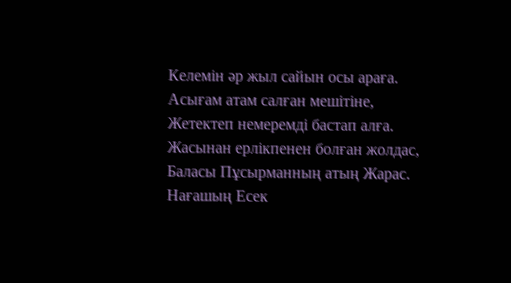Келемін әр жыл сайын осы араға.
Асығам атам салған мешітіне,
Жетектеп немеремді бастап алға.
Жасынан ерлікпенен болған жолдас,
Баласы Пұсырманның атың Жарас.
Нағашың Есек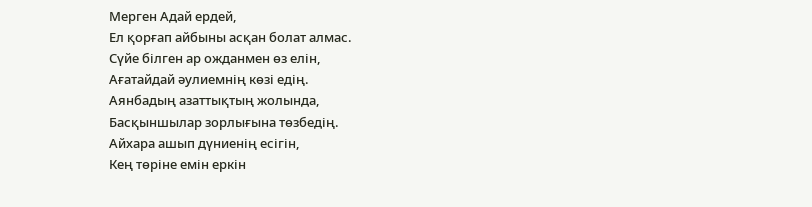Мерген Адай ердей,
Ел қорғап айбыны асқан болат алмас.
Сүйе білген ар ожданмен өз елін,
Ағатайдай әулиемнің көзі едің.
Аянбадың азаттықтың жолында,
Басқыншылар зорлығына төзбедің.
Айхара ашып дүниенің есігін,
Кең төріне емін еркін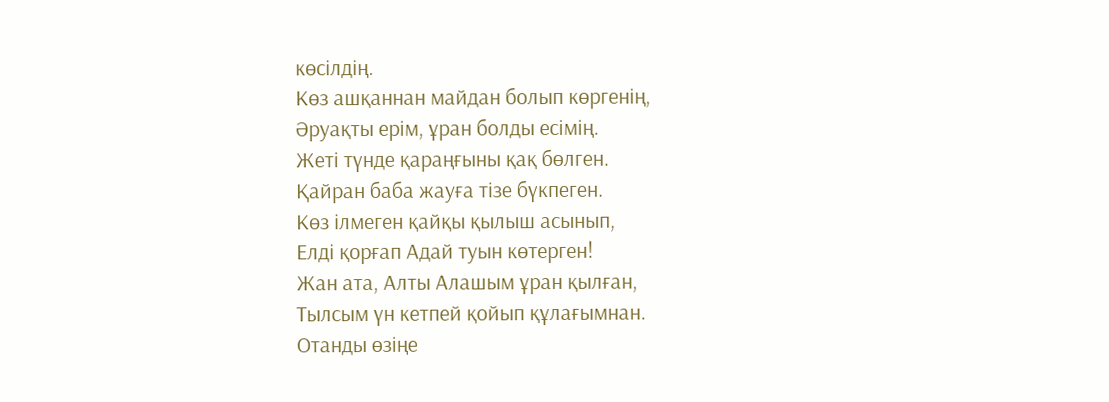көсілдің.
Көз ашқаннан майдан болып көргенің,
Әруақты ерім, ұран болды есімің.
Жеті түнде қараңғыны қақ бөлген.
Қайран баба жауға тізе бүкпеген.
Көз ілмеген қайқы қылыш асынып,
Елді қорғап Адай туын көтерген!
Жан ата, Алты Алашым ұран қылған,
Тылсым үн кетпей қойып құлағымнан.
Отанды өзіңе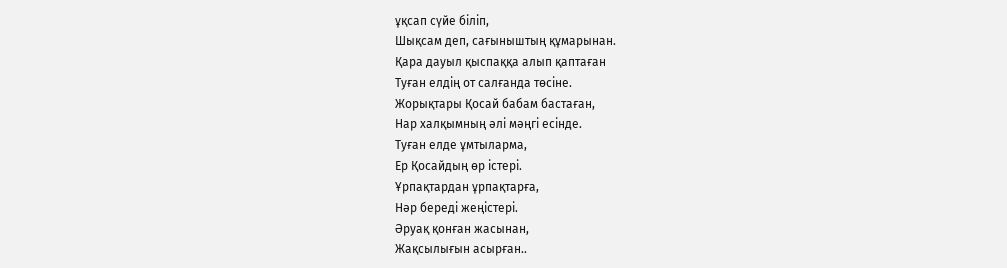ұқсап сүйе біліп,
Шықсам деп, сағыныштың құмарынан.
Қара дауыл қыспаққа алып қаптаған
Туған елдің от салғанда төсіне.
Жорықтары Қосай бабам бастаған,
Нар халқымның әлі мәңгі есінде.
Туған елде ұмтыларма,
Ер Қосайдың өр істері.
Ұрпақтардан ұрпақтарға,
Нәр береді жеңістері.
Әруақ қонған жасынан,
Жақсылығын асырған..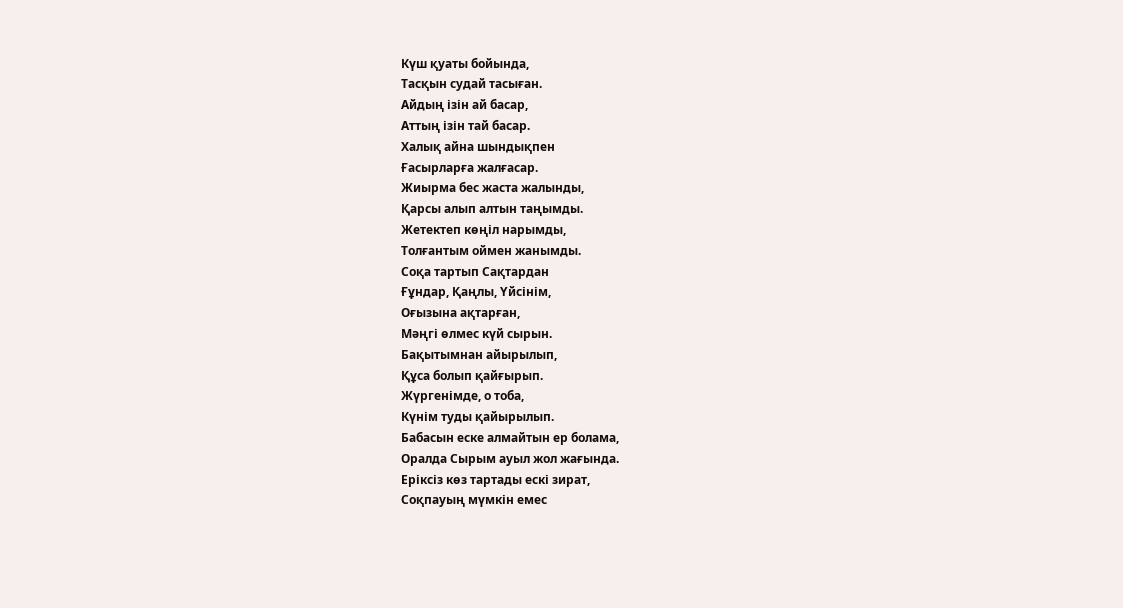Күш қуаты бойында,
Тасқын судай тасыған.
Айдың ізін ай басар,
Аттың ізін тай басар.
Халық айна шындықпен
Ғасырларға жалғасар.
Жиырма бес жаста жалынды,
Қарсы алып алтын таңымды.
Жетектеп көңіл нарымды,
Толғантым оймен жанымды.
Соқа тартып Сақтардан
Ғұндар, Қаңлы, Үйсінім,
Оғызына ақтарған,
Мәңгі өлмес күй сырын.
Бақытымнан айырылып,
Құса болып қайғырып.
Жүргенімде, о тоба,
Күнім туды қайырылып.
Бабасын еске алмайтын ер болама,
Оралда Сырым ауыл жол жағында.
Еріксіз көз тартады ескі зират,
Соқпауың мүмкін емес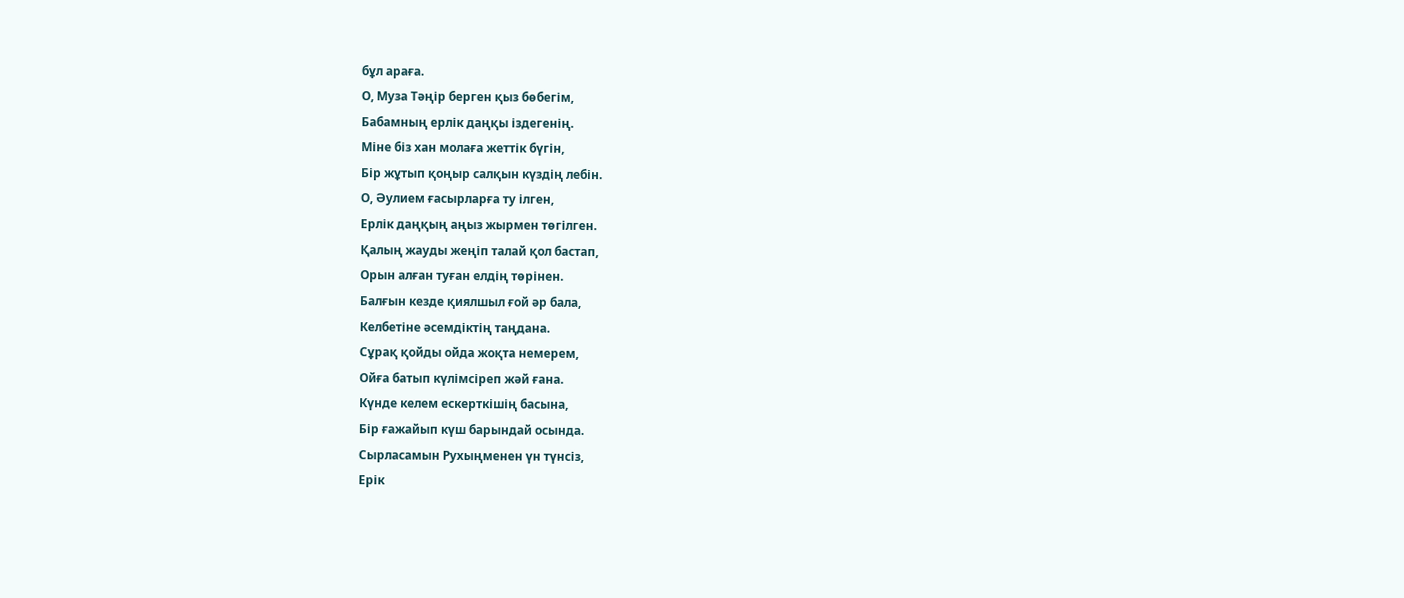бұл араға.
О, Муза Тәңір берген қыз бөбегім,
Бабамның ерлік даңқы іздегенің.
Міне біз хан молаға жеттік бүгін,
Бір жұтып қоңыр салқын күздің лебін.
О, Әулием ғасырларға ту ілген,
Ерлік даңқың аңыз жырмен төгілген.
Қалың жауды жеңіп талай қол бастап,
Орын алған туған елдің төрінен.
Балғын кезде қиялшыл ғой әр бала,
Келбетіне әсемдіктің таңдана.
Сұрақ қойды ойда жоқта немерем,
Ойға батып күлімсіреп жәй ғана.
Күнде келем ескерткішің басына,
Бір ғажайып күш барындай осында.
Сырласамын Рухыңменен үн түнсіз,
Ерік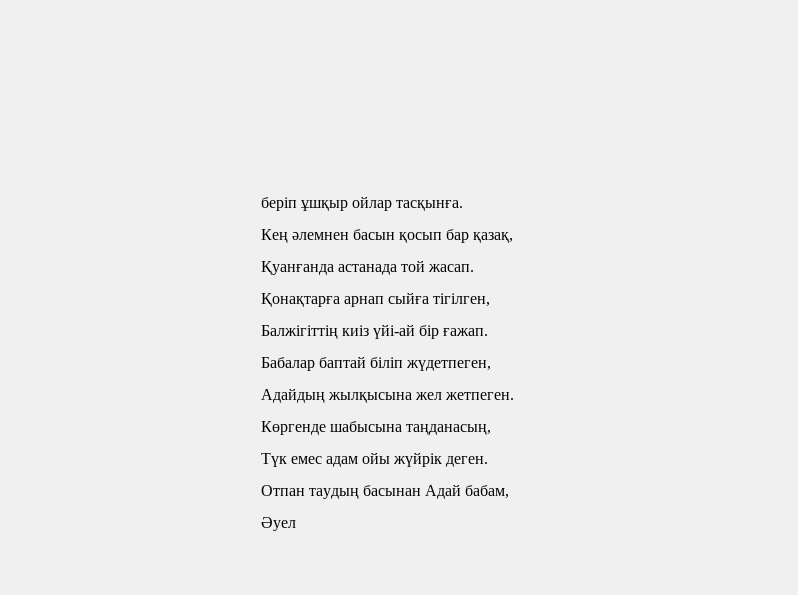беріп ұшқыр ойлар тасқынға.
Кең әлемнен басын қосып бар қазақ,
Қуанғанда астанада той жасап.
Қонақтарға арнап сыйға тігілген,
Балжігіттің киіз үйі-ай бір ғажап.
Бабалар баптай біліп жүдетпеген,
Адайдың жылқысына жел жетпеген.
Көргенде шабысына таңданасың,
Түк емес адам ойы жүйрік деген.
Отпан таудың басынан Адай бабам,
Әуел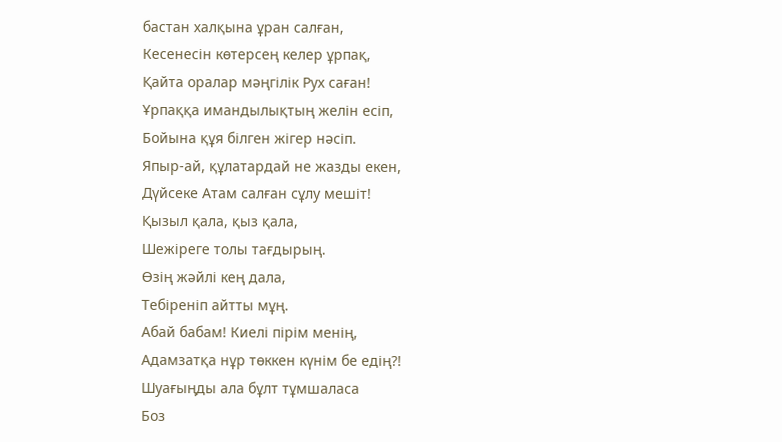бастан халқына ұран салған,
Кесенесін көтерсең келер ұрпақ,
Қайта оралар мәңгілік Рух саған!
Ұрпаққа имандылықтың желін есіп,
Бойына құя білген жігер нәсіп.
Япыр-ай, құлатардай не жазды екен,
Дүйсеке Атам салған сұлу мешіт!
Қызыл қала, қыз қала,
Шежіреге толы тағдырың.
Өзің жәйлі кең дала,
Тебіреніп айтты мұң.
Абай бабам! Киелі пірім менің,
Адамзатқа нұр төккен күнім бе едің?!
Шуағыңды ала бұлт тұмшаласа
Боз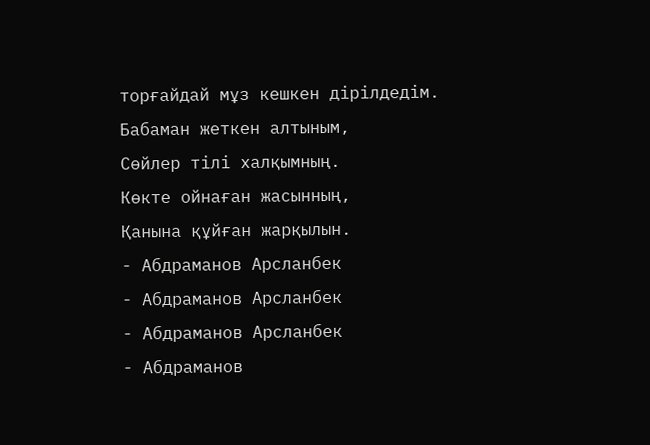торғайдай мұз кешкен дірілдедім.
Бабаман жеткен алтыным,
Сөйлер тілі халқымның.
Көкте ойнаған жасынның,
Қанына құйған жарқылын.
- Абдраманов Арсланбек
- Абдраманов Арсланбек
- Абдраманов Арсланбек
- Абдраманов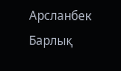Арсланбек
Барлық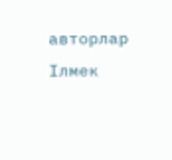авторлар
Ілмек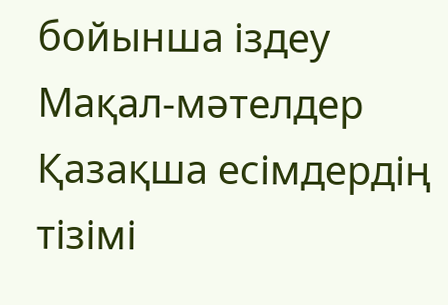бойынша іздеу
Мақал-мәтелдер
Қазақша есімдердің тізімі